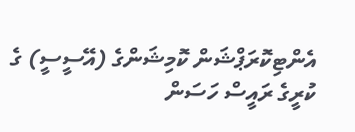އެންޓިކޮރަޕްޝަން ކޮމިޝަންގެ (އޭސީސީ) ގެ ކުރީގެ ރައީސް ހަސަން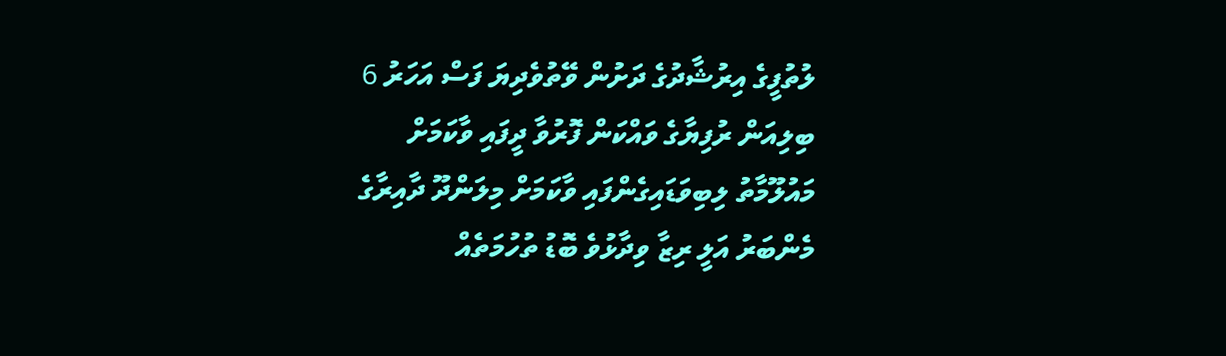ލުތުފީގެ އިރުޝާދުގެ ދަށުން ވޭތުވެދިޔަ ފަސް އަހަރު 6 ބިލިއަން ރުފިޔާގެ ވައްކަން ފޮރުވާ ދީފައި ވާކަމަށް މައުލޫމާތު ލިބިވަޑައިގެންފައި ވާކަމަށް މިލަންދޫ ދާއިރާގެ މެންބަރު އަލީ ރިޒާ ވިދާޅުވެ ބޮޑު ތުހުމަތެއް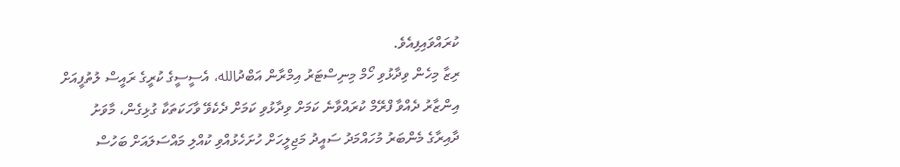ކުރައްވައިފިއެވެ.
ރިޒާ މިހެން ވިދާޅުވި ހޯމް މިނިސްޓަރު އިމްރާން އަބްދުالله، އެސީސީގެ ކުރީގެ ރައީސް ލުތުފީއަށް އިންޒާރު ދެއްވާ ފްރޭމް ކުރައްވާނެ ކަމަށް ވިދާޅުވި ކަމަށް ދެކެވޭ ވާހަކަތަކާ ގުޅިގެން، މާވަށު ދާއިރާގެ މެންބަރު މުހައްމަދު ސައީދު މަޖިލީހަށް ހުށަހެޅުއްވި ކުއްލި މައްސަލައަށް ބަހުސް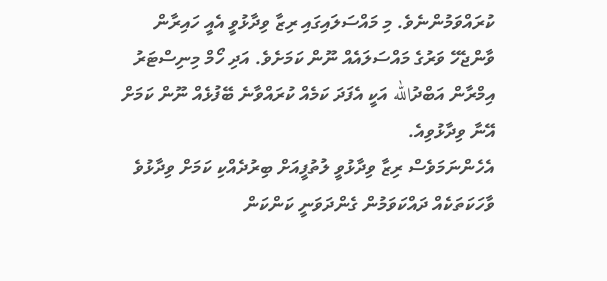ކުރައްވަމުންނެވެ. މި މައްސަލައިގައި ރިޒާ ވިދާޅުވީ އެއީ ހައިރާން ވާންޖެހޭ ވަރުގެ މައްސަލައެއް ނޫން ކަމަށެވެ. އަދި ހޯމް މިނިސްޓަރު އިމްރާން އަބްދުالله އަކީ އެފަދަ ކަމެއް ކުރައްވާނެ ބޭފުޅެއް ނޫން ކަމަށް އޭނާ ވިދާޅުވިއެ.
އެހެންނަމަވެސް ރިޒާ ވިދާޅުވީ ލުތުފީއަށް ބިރުދެއްކި ކަމަށް ވިދާޅުވެ ވާހަކަތަކެއް ދައްކަވަމުން ގެންދަވަނީ ކަންކަން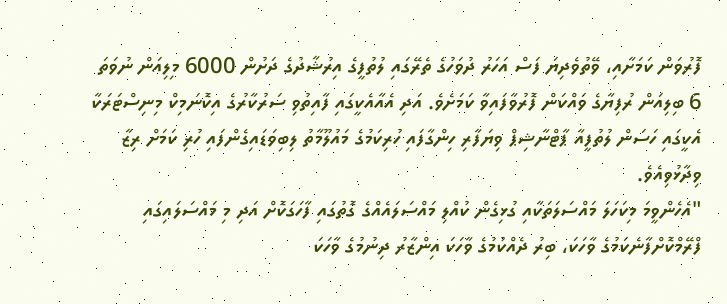ފޮރުވަން ކަމަށާއި، ވޭތުވެދިޔަ ފަސް އަހަރު ދުވަހުގެ ތެރޭގައި ލުތުފީގެ އިރުޝާދުގެ ދަށުން 6000 މިލިއަން ނުވަތަ 6 ބިލިއަން ރުފިޔާގެ ވައްކަން ފޮރުވާފައިވާ ކަމަށެވެ. އަދި އެއާއެކީގައި ފާއިތުވި ސަރުކާރުގެ އިކޮނަމިކް މިނިސްޓަރަކާ އެކީގައި ހަސަން ލުތުފީއާ ޕާޓްނާޝިޕް ވިޔަފާރި ހިންގާފައި ހުރިކަމުގެ މައުލޫމާތު ލިބިވަޑައިގެންފައި ހުރި ކަމަށް ރިޒާ ވިދާޅުވިއެވެ.
"އެހެންވީމަ މިކަހަލަ މައްސަލަތަކާއި ގުޅިގެން ކުއްލި މައްސަލައެއްގެ ގޮތުގައި ފާހަގަކޮށް އަދި މި މައްސަލައިގައި ފްރޭމްކޮށްފާނެކަމުގެ ވާހަކަ، ބިރު ދެއްކުމުގެ ވާހަކަ އިންޒާރު ދިނުމުގެ ވާހަކަ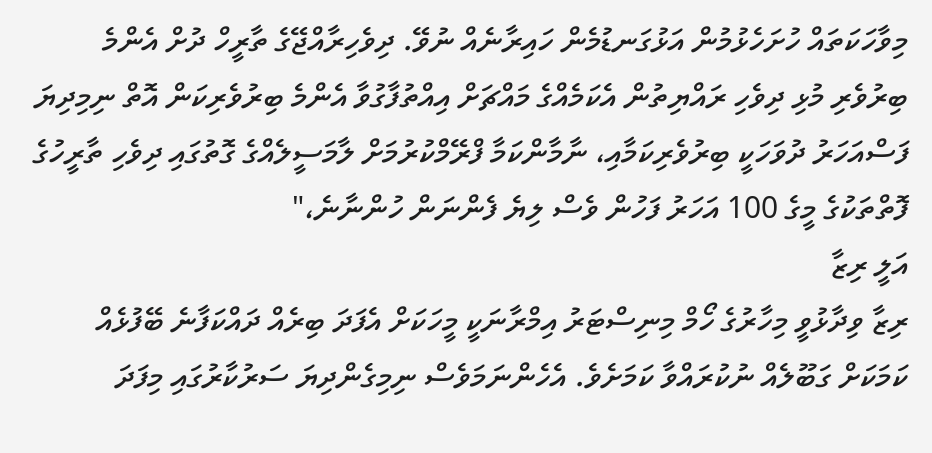މިވާހަކަތައް ހުށަހެޅުމުން އަޅުގަނޑުމެން ހައިރާނެއް ނުވޭ. ދިވެހިރާއްޖޭގެ ތާރީހް ދުށް އެންމެ ބިރުވެރި މުޅި ދިވެހި ރައްޔިތުން އެކަމެއްގެ މައްޗަށް އިއްތުފާގުވާ އެންމެ ބިރުވެރިކަން އޮތް ނިމިދިޔަ ފަސްއަހަރު ދުވަހަކީ ބިރުވެރިކަމާއި، ނާމާންކަމާ ފްރޭމްކުރުމަށް ލާމަސީލެއްގެ ގޮތުގައި ދިވެހި ތާރީހުގެ ފޮތްތަކުގެ މީގެ 100 އަހަރު ފަހުން ވެސް ލިޔެ ފެންނަން ހުންނާނެ،"
އަލީ ރިޒާ
ރިޒާ ވިދާޅުވީ މިހާރުގެ ހޯމް މިނިސްޓަރު އިމްރާނަކީ މީހަކަށް އެފަދަ ބިރެއް ދައްކަފާނެ ބޭފުޅެއް ކަމަކަށް ގަބޫލެއް ނުކުރައްވާ ކަމަށެވެ. އެހެންނަމަވެސް ނިމިގެންދިޔަ ސަރުކާރުގައި މިފަދަ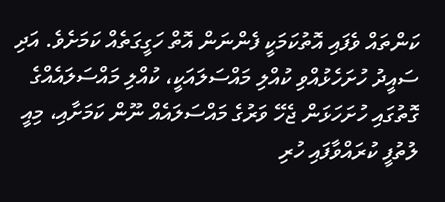ކަންތައް ވެފައި އޮތުކަމަކީ ފެންނަން އޮތް ހަގީގަތެއް ކަމަށެވެ. އަދި ސައީދު ހުށަހެޅުއްވި ކުއްލި މައްސަލައަކީ، ކުއްލި މައްސަލައެއްގެ ގޮތުގައި ހުށަހަޅަން ޖެހޭ ވަރުގެ މައްސަލައެއް ނޫން ކަމަށާއި، މިއީ ލުތުފީ ކުރައްވާފައި ހުރި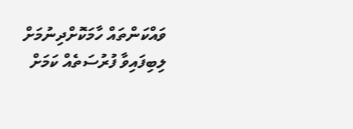ވައްކަންތައް ހާމަކޮށްދިނުމަށް ލިބިފައިވާ ފުރުސަތެއް ކަމަށް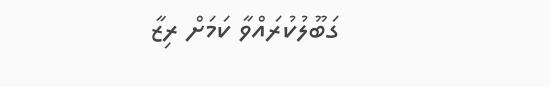ގަބޫލުކުރައްވާ ކަމަށް ރިޒާ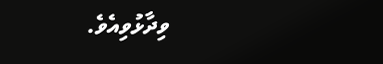ވިދާޅުވިއެވެ.